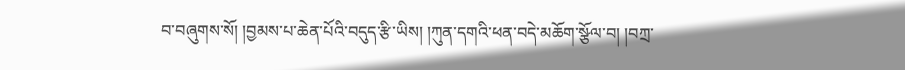བ་བཞུགས་སོ། །བྱམས་པ་ཆེན་པོའི་བདུད་རྩི་ཡིས། །ཀུན་དགའི་ཕན་བདེ་མཆོག་སྩོལ་བ། །བཀྲ་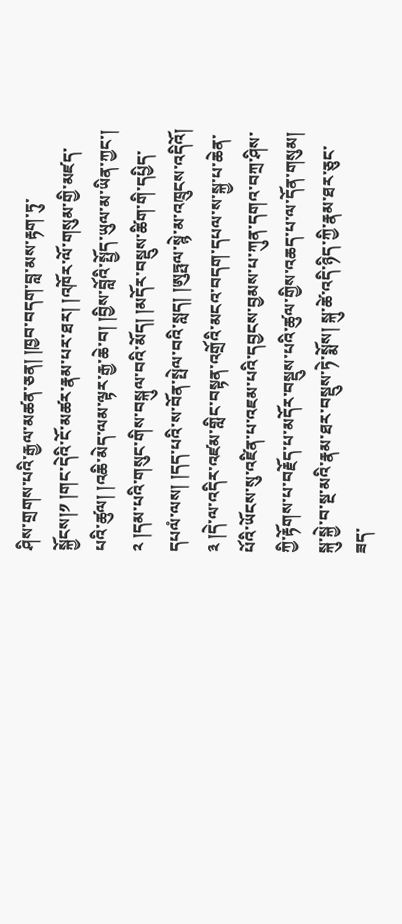ཤིས་གྲགས་པའི་རྒྱལ་མཚན་ཅན། །ཁྱབ་བདག་བླ་མས་རྟག་ཏུ་སྐྱོངས།༡ །གང་དེའི་ངོ་མཚར་རྣམ་པར་ཐར། །འཁོར་ལོ་གསུམ་གྱི་མཛད་པའི་ཚུལ། །འཆི་མེད་ལམ་ལྟར་རྒྱ་ཆེ་བ། །བྱིས་བློའི་སྤྱོད་ཡུལ་མ་ཡིན་ཀྱང་། ༢ །དམ་པའི་གསུང་གིས་བསྐུལ་བའི་མོད། །མདོར་བསྡུས་ཚིག་གི་དཔྱིད་དཔལཾ་ལས། །དད་པའི་ས་བོན་སྤེལ་བའི་སླད། །ཨུཏྤལ་སྙེ་མ་འཁྲུངས་འདིའོ། ༣ །དེ་ལ་འདིར་འཛམ་གླིང་བསྟན་འགྲོའི་མངའ་བདག་དཔལ་ས་སྐྱ་པ་ཆེན་པོའི་ཡོངས་སུ་འཛིན་པ་འཇམ་པའི་དབྱངས་བྱམས་པ་ཀུན་དགའ་བཀྲ་ཤིས་ཀྱི་རྟོགས་པ་བརྗོད་པ་མདོར་བསྡུས་པའི་ཚུལ་གྱིས་འཆད་པ་ལ་དོན་གསུམ། སྐུ་སྐྱེ་བ་སྔ་མའི་རྣམ་ཐར་བསྡུས་ཏེ་སྨོས། སྐུ་ཚེ་འདི་ཉིད་ཀྱི་རྣམ་ཐར་ཅུང་ཟད་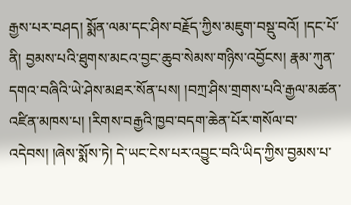རྒྱས་པར་བཤད། སྨོན་ལམ་དང་ཤིས་བརྗོད་ཀྱིས་མཇུག་བསྡུ་བའོ། །དང་པོ་ནི། བྱམས་པའི་ཐུགས་མངའ་བྱང་ཆུབ་སེམས་གཉིས་འབྱོངས། རྣམ་ཀུན་དགའ་བཞིའི་ཡེ་ཤེས་མཐར་སོན་པས། །བཀྲ་ཤིས་གྲགས་པའི་རྒྱལ་མཚན་འཛིན་མཁས་པ། །རིགས་བརྒྱའི་ཁྱབ་བདག་ཆེན་པོར་གསོལ་བ་འདེབས། །ཞེས་སྨོས་ཏེ། དེ་ཡང་ངེས་པར་འབྱུང་བའི་ཡིད་ཀྱིས་བྱམས་པ་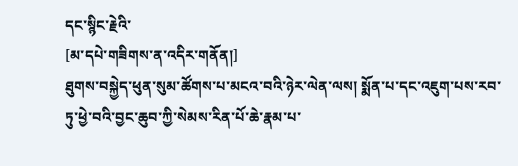དང་སྙིང་རྗེའི་
[མ་དཔེ་གཟིགས་ན་འདིར་གནོན།]
ཐུགས་བསྐྱེད་ཕུན་སུམ་ཚོགས་པ་མངའ་བའི་ཉེར་ལེན་ལས། སྨོན་པ་དང་འཇུག་པས་རབ་ཏུ་ཕྱེ་བའི་བྱང་ཆུབ་ཀྱི་སེམས་རིན་པོ་ཆེ་རྣམ་པ་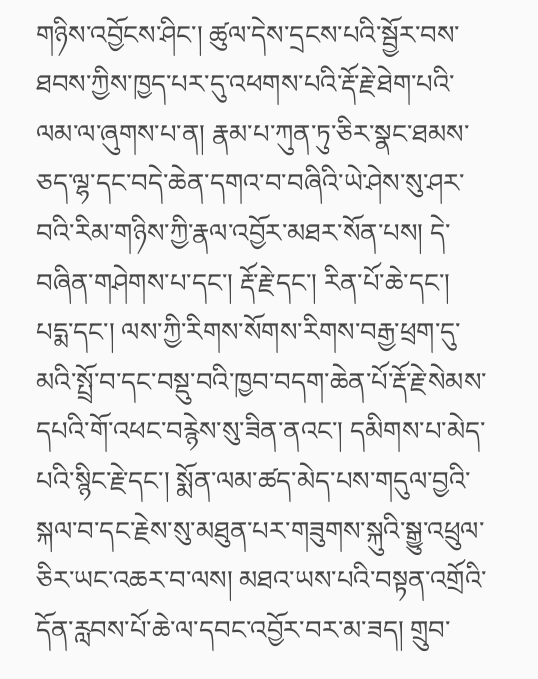གཉིས་འབྱོངས་ཤིང་། ཚུལ་དེས་དྲངས་པའི་སྦྱོར་བས་ཐབས་ཀྱིས་ཁྱད་པར་དུ་འཕགས་པའི་རྡོ་རྗེ་ཐེག་པའི་ལམ་ལ་ཞུགས་པ་ན། རྣམ་པ་ཀུན་ཏུ་ཅིར་སྣང་ཐམས་ཅད་ལྷ་དང་བདེ་ཆེན་དགའ་བ་བཞིའི་ཡེ་ཤེས་སུ་ཤར་བའི་རིམ་གཉིས་ཀྱི་རྣལ་འབྱོར་མཐར་སོན་པས། དེ་བཞིན་གཤེགས་པ་དང་། རྡོ་རྗེ་དང་། རིན་པོ་ཆེ་དང་། པདྨ་དང་། ལས་ཀྱི་རིགས་སོགས་རིགས་བརྒྱ་ཕྲག་དུ་མའི་སྤྲོ་བ་དང་བསྡུ་བའི་ཁྱབ་བདག་ཆེན་པོ་རྡོ་རྗེ་སེམས་དཔའི་གོ་འཕང་བརྙེས་སུ་ཟིན་ནའང་། དམིགས་པ་མེད་པའི་སྙིང་རྗེ་དང་། སྨོན་ལམ་ཚད་མེད་པས་གདུལ་བྱའི་སྐལ་བ་དང་རྗེས་སུ་མཐུན་པར་གཟུགས་སྐུའི་སྒྱུ་འཕྲུལ་ཅིར་ཡང་འཆར་བ་ལས། མཐའ་ཡས་པའི་བསྟན་འགྲོའི་དོན་རླབས་པོ་ཆེ་ལ་དབང་འབྱོར་བར་མ་ཟད། གྲུབ་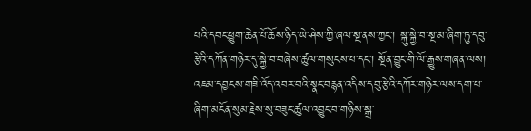པའི་དབང་ཕྱུག་ཆེན་པོ་ཆོས་ཉིད་ཡེ་ཤེས་ཀྱི་ཞལ་སྔ་ནས་ཀྱང་། སྐུ་སྐྱེ་བ་སྔ་མ་ཞིག་ཏུ་དབུ་རྩེའི་དཀོན་གཉེར་དུ་སྐྱེ་བ་བཞེས་ཚུལ་གསུངས་པ་དང་། སྔོན་བྱུང་གི་ལོ་རྒྱུས་གཞན་ལས། འཇམ་དབྱངས་གཟི་འོད་འབར་བའི་སྣང་བརྙན་འདིས་དབུ་རྩེའི་དཀོར་གཉེར་ལས་དག་པ་ཞིག་མངོན་སུམ་རྗེས་སུ་བཟུང་ཚུལ་འབྱུང་བ་གཉིས་སྒྲ་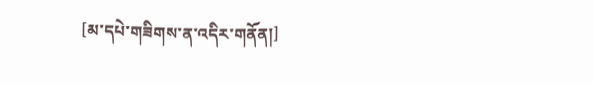[མ་དཔེ་གཟིགས་ན་འདིར་གནོན།]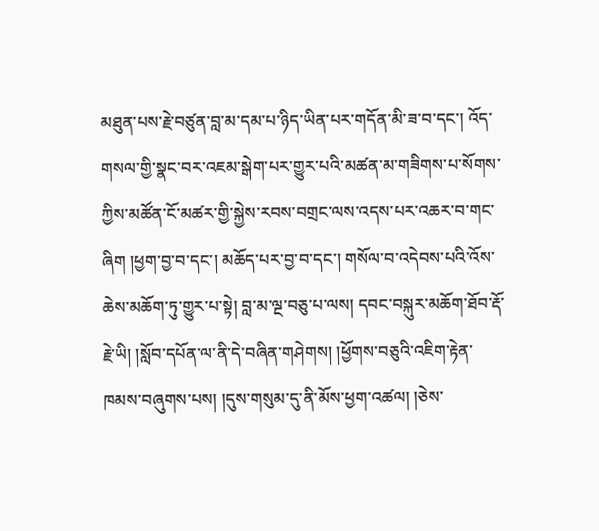མཐུན་པས་རྗེ་བཙུན་བླ་མ་དམ་པ་ཉིད་ཡིན་པར་གདོན་མི་ཟ་བ་དང་། འོད་གསལ་གྱི་སྣང་བར་འཇམ་སྒེག་པར་གྱུར་པའི་མཚན་མ་གཟིགས་པ་སོགས་ཀྱིས་མཚོན་ངོ་མཚར་གྱི་སྐྱེས་རབས་བགྲང་ལས་འདས་པར་འཆར་བ་གང་ཞིག །ཕྱག་བྱ་བ་དང་། མཆོད་པར་བྱ་བ་དང་། གསོལ་བ་འདེབས་པའི་འོས་ཆེས་མཆོག་ཏུ་གྱུར་པ་སྟེ། བླ་མ་ལྔ་བཅུ་པ་ལས། དབང་བསྐུར་མཆོག་ཐོབ་རྡོ་རྗེ་ཡི། །སློབ་དཔོན་ལ་ནི་དེ་བཞིན་གཤེགས། །ཕྱོགས་བཅུའི་འཇིག་རྟེན་ཁམས་བཞུགས་པས། །དུས་གསུམ་དུ་ནི་མོས་ཕྱག་འཚལ། །ཅེས་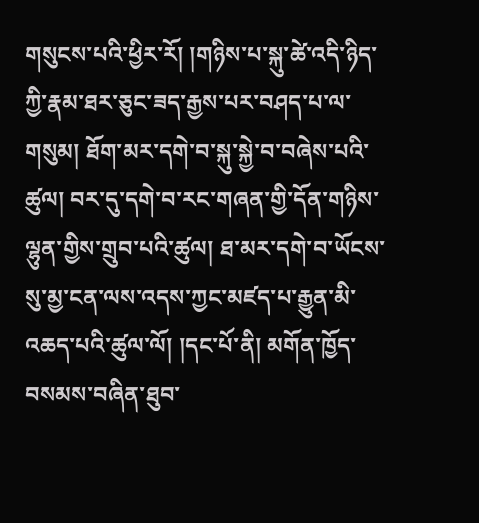གསུངས་པའི་ཕྱིར་རོ། །གཉིས་པ་སྐུ་ཚེ་འདི་ཉིད་ཀྱི་རྣམ་ཐར་ཅུང་ཟད་རྒྱས་པར་བཤད་པ་ལ་གསུམ། ཐོག་མར་དགེ་བ་སྐུ་སྐྱེ་བ་བཞེས་པའི་ཚུལ། བར་དུ་དགེ་བ་རང་གཞན་གྱི་དོན་གཉིས་ལྷུན་གྱིས་གྲུབ་པའི་ཚུལ། ཐ་མར་དགེ་བ་ཡོངས་སུ་མྱ་ངན་ལས་འདས་ཀྱང་མཛད་པ་རྒྱུན་མི་འཆད་པའི་ཚུལ་ལོ། །དང་པོ་ནི། མགོན་ཁྱོད་བསམས་བཞིན་ཐུབ་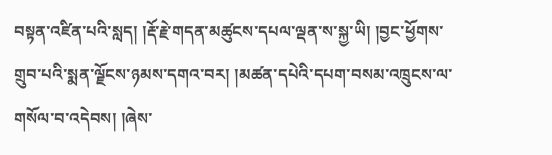བསྟན་འཛིན་པའི་སླད། །རྡོ་རྗེ་གདན་མཚུངས་དཔལ་ལྡན་ས་སྐྱ་ཡི། །བྱང་ཕྱོགས་གྲུབ་པའི་སྨན་ལྗོངས་ཉམས་དགའ་བར། །མཚན་དཔེའི་དཔག་བསམ་འཁྲུངས་ལ་གསོལ་བ་འདེབས། །ཞེས་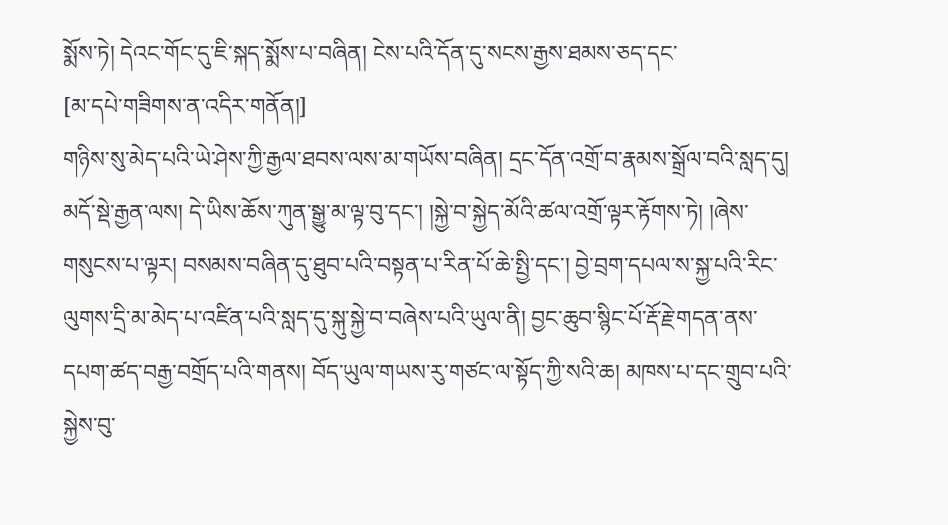སྨོས་ཏེ། དེའང་གོང་དུ་ཇི་སྐད་སྨོས་པ་བཞིན། ངེས་པའི་དོན་དུ་སངས་རྒྱས་ཐམས་ཅད་དང་
[མ་དཔེ་གཟིགས་ན་འདིར་གནོན།]
གཉིས་སུ་མེད་པའི་ཡེ་ཤེས་ཀྱི་རྒྱལ་ཐབས་ལས་མ་གཡོས་བཞིན། དྲང་དོན་འགྲོ་བ་རྣམས་སྒྲོལ་བའི་སླད་དུ། མདོ་སྡེ་རྒྱན་ལས། དེ་ཡིས་ཆོས་ཀུན་སྒྱུ་མ་ལྟ་བུ་དང་། །སྐྱེ་བ་སྐྱེད་མོའི་ཚལ་འགྲོ་ལྟར་རྟོགས་ཏེ། །ཞེས་གསུངས་པ་ལྟར། བསམས་བཞིན་དུ་ཐུབ་པའི་བསྟན་པ་རིན་པོ་ཆེ་སྤྱི་དང་། བྱེ་བྲག་དཔལ་ས་སྐྱ་པའི་རིང་ལུགས་དྲི་མ་མེད་པ་འཛིན་པའི་སླད་དུ་སྐུ་སྐྱེ་བ་བཞེས་པའི་ཡུལ་ནི། བྱང་ཆུབ་སྙིང་པོ་རྡོ་རྗེ་གདན་ནས་དཔག་ཚད་བརྒྱ་བགྲོད་པའི་གནས། བོད་ཡུལ་གཡས་རུ་གཙང་ལ་སྟོད་ཀྱི་སའི་ཆ། མཁས་པ་དང་གྲུབ་པའི་སྐྱེས་བུ་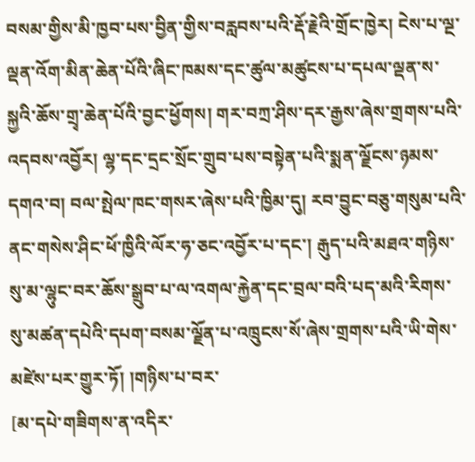བསམ་གྱིས་མི་ཁྱབ་པས་བྱིན་གྱིས་བརླབས་པའི་རྡོ་རྗེའི་གྲོང་ཁྱེར། ངེས་པ་ལྔ་ལྡན་འོག་མིན་ཆེན་པོའི་ཞིང་ཁམས་དང་ཚུལ་མཚུངས་པ་དཔལ་ལྡན་ས་སྐྱའི་ཆོས་གྲྭ་ཆེན་པོའི་བྱང་ཕྱོགས། གར་བཀྲ་ཤིས་དར་རྒྱས་ཞེས་གྲགས་པའི་འདབས་འབྱོར། ལྷ་དང་དྲང་སྲོང་གྲུབ་པས་བསྟེན་པའི་སྨན་ལྗོངས་ཉམས་དགའ་བ། བལ་སྤེལ་ཁང་གསར་ཞེས་པའི་ཁྱིམ་དུ། རབ་བྱུང་བཅུ་གསུམ་པའི་ནང་གསེས་ཤིང་ཕོ་ཁྱིའི་ལོར་ཧ་ཅང་འབྱོར་པ་དང་། རྒུད་པའི་མཐའ་གཉིས་སུ་མ་ལྷུང་བར་ཆོས་སྒྲུབ་པ་ལ་འགལ་རྐྱེན་དང་བྲལ་བའི་པད་མའི་རིགས་སུ་མཚན་དཔེའི་དཔག་བསམ་ལྗོན་པ་འཁྲུངས་སོ་ཞེས་གྲགས་པའི་ཡི་གེས་མཛེས་པར་གྱུར་ཏོ། །གཉིས་པ་བར་
[མ་དཔེ་གཟིགས་ན་འདིར་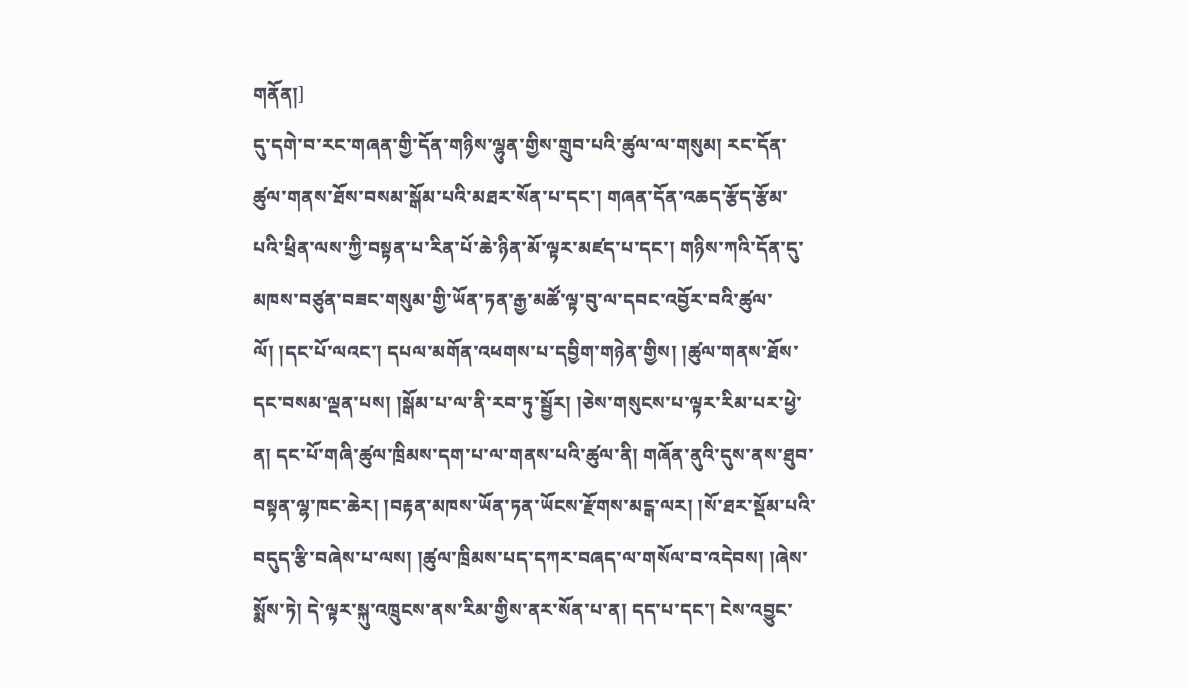གནོན།]
དུ་དགེ་བ་རང་གཞན་གྱི་དོན་གཉིས་ལྷུན་གྱིས་གྲུབ་པའི་ཚུལ་ལ་གསུམ། རང་དོན་ཚུལ་གནས་ཐོས་བསམ་སྒོམ་པའི་མཐར་སོན་པ་དང་། གཞན་དོན་འཆད་རྩོད་རྩོམ་པའི་ཕྲིན་ལས་ཀྱི་བསྟན་པ་རིན་པོ་ཆེ་ཉིན་མོ་ལྟར་མཛད་པ་དང་། གཉིས་ཀའི་དོན་དུ་མཁས་བཙུན་བཟང་གསུམ་གྱི་ཡོན་ཏན་རྒྱ་མཚོ་ལྟ་བུ་ལ་དབང་འབྱོར་བའི་ཚུལ་ལོ། །དང་པོ་ལའང་། དཔལ་མགོན་འཕགས་པ་དབྱིག་གཉེན་གྱིས། །ཚུལ་གནས་ཐོས་དང་བསམ་ལྡན་པས། །སྒོམ་པ་ལ་ནི་རབ་ཏུ་སྦྱོར། །ཅེས་གསུངས་པ་ལྟར་རིམ་པར་ཕྱེ་ན། དང་པོ་གཞི་ཚུལ་ཁྲིམས་དག་པ་ལ་གནས་པའི་ཚུལ་ནི། གཞོན་ནུའི་དུས་ནས་ཐུབ་བསྟན་ལྷ་ཁང་ཆེར། །བརྟན་མཁས་ཡོན་ཏན་ཡོངས་རྫོགས་མངྒ་ལར། །སོ་ཐར་སྡོམ་པའི་བདུད་རྩི་བཞེས་པ་ལས། །ཚུལ་ཁྲིམས་པད་དཀར་བཞད་ལ་གསོལ་བ་འདེབས། །ཞེས་སྨོས་ཏེ། དེ་ལྟར་སྐུ་འཁྲུངས་ནས་རིམ་གྱིས་ནར་སོན་པ་ན། དད་པ་དང་། ངེས་འབྱུང་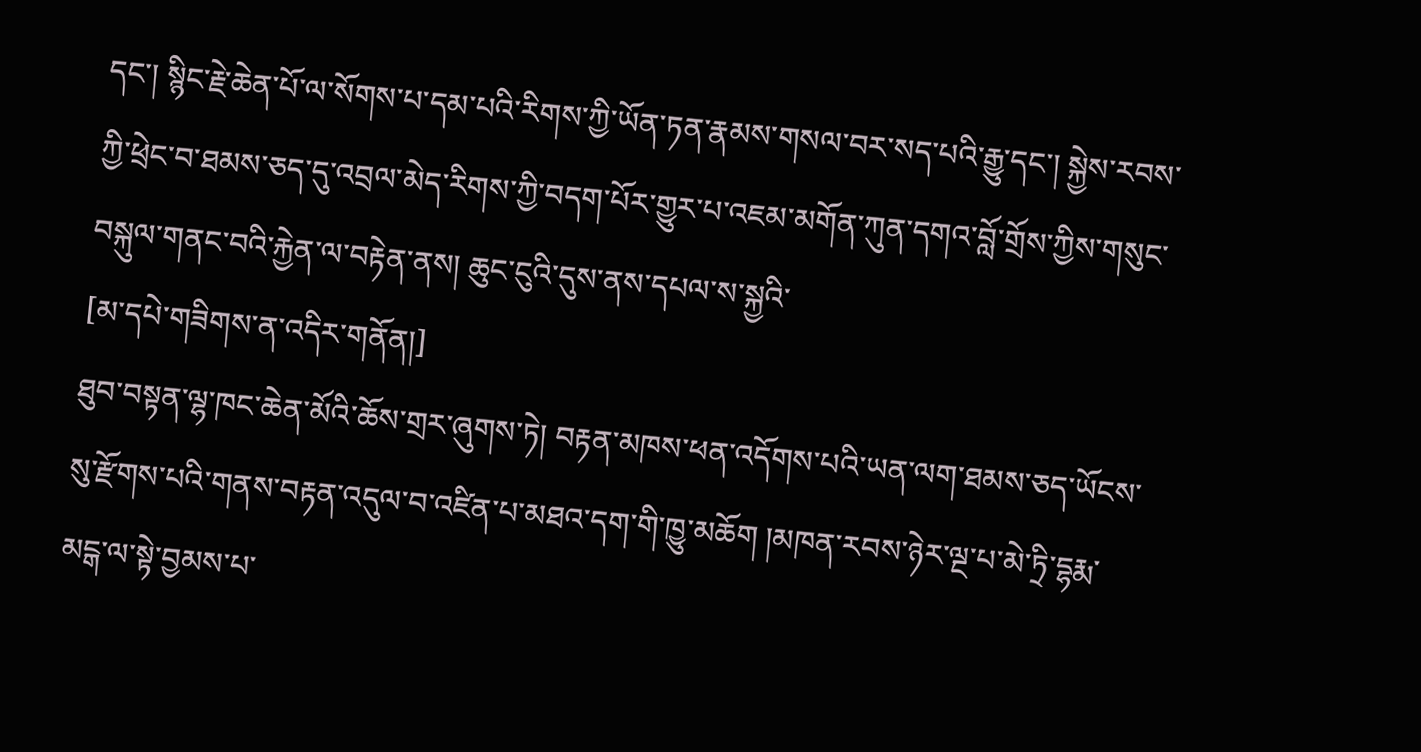དང་། སྙིང་རྗེ་ཆེན་པོ་ལ་སོགས་པ་དམ་པའི་རིགས་ཀྱི་ཡོན་ཏན་རྣམས་གསལ་བར་སད་པའི་རྒྱུ་དང་། སྐྱེས་རབས་ཀྱི་ཕྲེང་བ་ཐམས་ཅད་དུ་འབྲལ་མེད་རིགས་ཀྱི་བདག་པོར་གྱུར་པ་འཇམ་མགོན་ཀུན་དགའ་བློ་གྲོས་ཀྱིས་གསུང་བསྐུལ་གནང་བའི་རྐྱེན་ལ་བརྟེན་ནས། ཆུང་ངུའི་དུས་ནས་དཔལ་ས་སྐྱའི་
[མ་དཔེ་གཟིགས་ན་འདིར་གནོན།]
ཐུབ་བསྟན་ལྷ་ཁང་ཆེན་མོའི་ཆོས་གྲར་ཞུགས་ཏེ། བརྟན་མཁས་ཕན་འདོགས་པའི་ཡན་ལག་ཐམས་ཅད་ཡོངས་སུ་རྫོགས་པའི་གནས་བརྟན་འདུལ་བ་འཛིན་པ་མཐའ་དག་གི་ཁྱུ་མཆོག །མཁན་རབས་ཉེར་ལྔ་པ་མེ་ཏྲི་དྷརྨ་མངྒ་ལ་སྟེ་བྱམས་པ་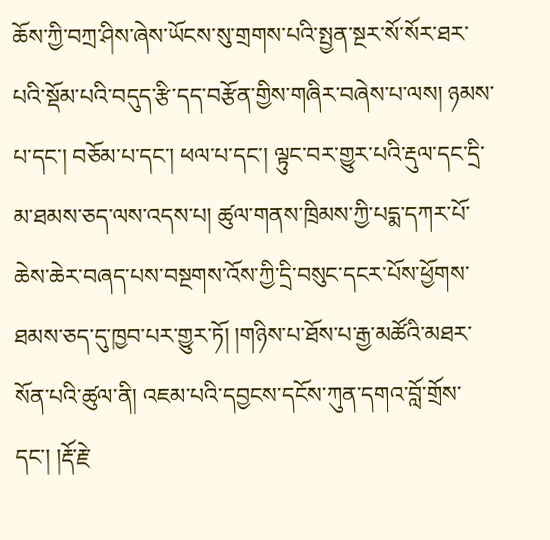ཆོས་ཀྱི་བཀྲ་ཤིས་ཞེས་ཡོངས་སུ་གྲགས་པའི་སྤྱན་སྔར་སོ་སོར་ཐར་པའི་སྡོམ་པའི་བདུད་རྩི་དད་བརྩོན་གྱིས་གཞིར་བཞེས་པ་ལས། ཉམས་པ་དང་། བཅོམ་པ་དང་། ཕལ་པ་དང་། ལྟུང་བར་གྱུར་པའི་རྡུལ་དང་དྲི་མ་ཐམས་ཅད་ལས་འདས་པ། ཚུལ་གནས་ཁྲིམས་ཀྱི་པདྨ་དཀར་པོ་ཆེས་ཆེར་བཞད་པས་བསྔགས་འོས་ཀྱི་དྲི་བསུང་དངར་པོས་ཕྱོགས་ཐམས་ཅད་དུ་ཁྱབ་པར་གྱུར་ཏོ། །གཉིས་པ་ཐོས་པ་རྒྱ་མཚོའི་མཐར་སོན་པའི་ཚུལ་ནི། འཇམ་པའི་དབྱངས་དངོས་ཀུན་དགའ་བློ་གྲོས་དང་། །རྡོ་རྗེ་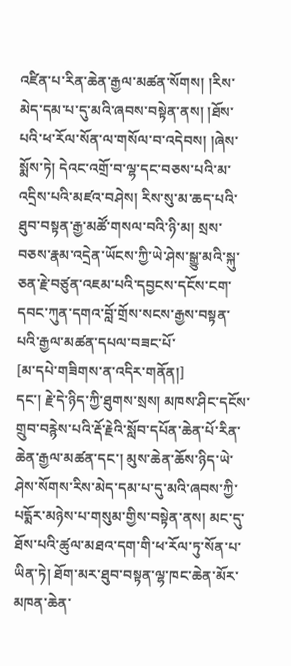འཛིན་པ་རིན་ཆེན་རྒྱལ་མཚན་སོགས། །རིས་མེད་དམ་པ་དུ་མའི་ཞབས་བསྟེན་ནས། །ཐོས་པའི་ཕ་རོལ་སོན་ལ་གསོལ་བ་འདེབས། །ཞེས་སྨོས་ཏེ། དེའང་འགྲོ་བ་ལྷ་དང་བཅས་པའི་མ་འདྲིས་པའི་མཛའ་བཤེས། རིས་སུ་མ་ཆད་པའི་ཐུབ་བསྟན་རྒྱ་མཚོ་གསལ་བའི་ཉི་མ། སྲས་བཅས་རྣམ་འདྲེན་ཡོངས་ཀྱི་ཡེ་ཤེས་སྒྱུ་མའི་སྐུ་ཅན་རྗེ་བཙུན་འཇམ་པའི་དབྱངས་དངོས་ངག་དབང་ཀུན་དགའ་བློ་གྲོས་སངས་རྒྱས་བསྟན་པའི་རྒྱལ་མཚན་དཔལ་བཟང་པོ་
[མ་དཔེ་གཟིགས་ན་འདིར་གནོན།]
དང་། རྗེ་དེ་ཉིད་ཀྱི་ཐུགས་སྲས། མཁས་ཤིང་དངོས་གྲུབ་བརྙེས་པའི་རྡོ་རྗེའི་སློབ་དཔོན་ཆེན་པོ་རིན་ཆེན་རྒྱལ་མཚན་དང་། མུས་ཆེན་ཆོས་ཉིད་ཡེ་ཤེས་སོགས་རིས་མེད་དམ་པ་དུ་མའི་ཞབས་ཀྱི་པདྨོར་མཉེས་པ་གསུམ་གྱིས་བསྟེན་ནས། མང་དུ་ཐོས་པའི་ཚུལ་མཐའ་དག་གི་ཕ་རོལ་ཏུ་སོན་པ་ཡིན་ཏེ། ཐོག་མར་ཐུབ་བསྟན་ལྷ་ཁང་ཆེན་མོར་མཁན་ཆེན་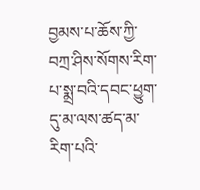བྱམས་པ་ཆོས་ཀྱི་བཀྲ་ཤིས་སོགས་རིག་པ་སྨྲ་བའི་དབང་ཕྱུག་དུ་མ་ལས་ཚད་མ་རིག་པའི་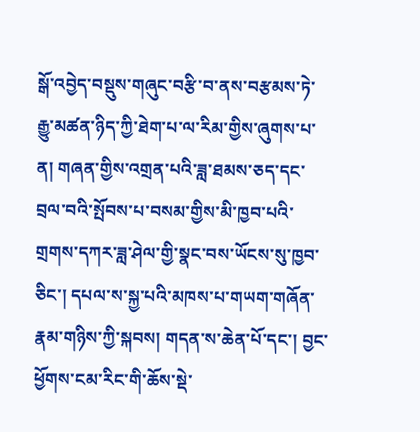སྒོ་འབྱེད་བསྡུས་གཞུང་བརྩི་བ་ནས་བརྩམས་ཏེ་རྒྱུ་མཚན་ཉིད་ཀྱི་ཐེག་པ་ལ་རིམ་གྱིས་ཞུགས་པ་ན། གཞན་གྱིས་འགྲན་པའི་ཟླ་ཐམས་ཅད་དང་བྲལ་བའི་སྤོབས་པ་བསམ་གྱིས་མི་ཁྱབ་པའི་གྲགས་དཀར་ཟླ་ཤེལ་གྱི་སྣང་བས་ཡོངས་སུ་ཁྱབ་ཅིང་། དཔལ་ས་སྐྱ་པའི་མཁས་པ་གཡག་གཞོན་རྣམ་གཉིས་ཀྱི་སྐབས། གདན་ས་ཆེན་པོ་དང་། བྱང་ཕྱོགས་ངམ་རིང་གི་ཆོས་སྡེ་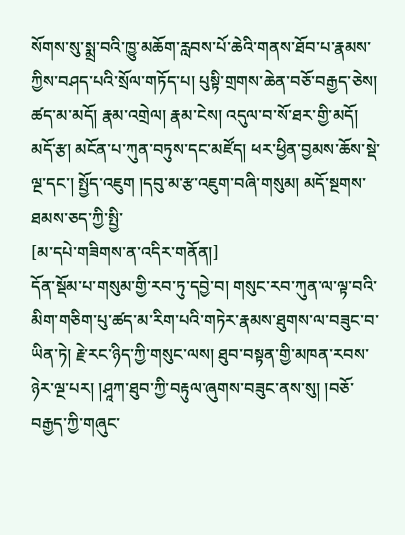སོགས་སུ་སྨྲ་བའི་ཁྱུ་མཆོག་རླབས་པོ་ཆེའི་གནས་ཐོབ་པ་རྣམས་ཀྱིས་བཤད་པའི་སྲོལ་གཏོད་པ། པུསྟི་གྲགས་ཆེན་བཅོ་བརྒྱད་ཅེས། ཚད་མ་མདོ། རྣམ་འགྲེལ། རྣམ་ངེས། འདུལ་བ་སོ་ཐར་གྱི་མདོ། མདོ་རྩ། མངོན་པ་ཀུན་བཏུས་དང་མཛོད། ཕར་ཕྱིན་བྱམས་ཆོས་སྡེ་ལྔ་དང་། སྤྱོད་འཇུག །དབུ་མ་རྩ་འཇུག་བཞི་གསུམ། མདོ་སྔགས་ཐམས་ཅད་ཀྱི་སྤྱི་
[མ་དཔེ་གཟིགས་ན་འདིར་གནོན།]
དོན་སྡོམ་པ་གསུམ་གྱི་རབ་ཏུ་དབྱེ་བ། གསུང་རབ་ཀུན་ལ་ལྟ་བའི་མིག་གཅིག་པུ་ཚད་མ་རིག་པའི་གཏེར་རྣམས་ཐུགས་ལ་བཟུང་བ་ཡིན་ཏེ། རྗེ་རང་ཉིད་ཀྱི་གསུང་ལས། ཐུབ་བསྟན་གྱི་མཁན་རབས་ཉེར་ལྔ་པར། །ཤཱཀ་ཐུབ་ཀྱི་བརྟུལ་ཞུགས་བཟུང་ནས་སུ། །བཅོ་བརྒྱད་ཀྱི་གཞུང་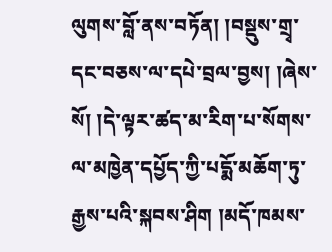ལུགས་བློ་ནས་བཏོན། །བསྡུས་གྲྭ་དང་བཅས་ལ་དཔེ་བྲལ་བྱས། །ཞེས་སོ། །དེ་ལྟར་ཚད་མ་རིག་པ་སོགས་ལ་མཁྱེན་དཔྱོད་ཀྱི་པདྨོ་མཆོག་ཏུ་རྒྱས་པའི་སྐབས་ཤིག །མདོ་ཁམས་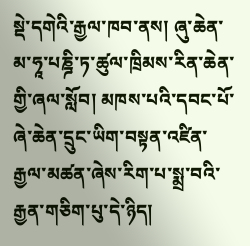སྡེ་དགེའི་རྒྱལ་ཁབ་ནས། ཞུ་ཆེན་མ་ཧཱ་པཎྜི་ཏ་ཚུལ་ཁྲིམས་རིན་ཆེན་གྱི་ཞལ་སློབ། མཁས་པའི་དབང་པོ་ཞེ་ཆེན་དྲུང་ཡིག་བསྟན་འཛིན་རྒྱལ་མཚན་ཞེས་རིག་པ་སྨྲ་བའི་རྒྱན་གཅིག་པུ་དེ་ཉིད།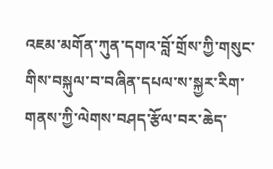འཇམ་མགོན་ཀུན་དགའ་བློ་གྲོས་ཀྱི་གསུང་གིས་བསྐུལ་བ་བཞིན་དཔལ་ས་སྐྱར་རིག་གནས་ཀྱི་ལེགས་བཤད་རྩོལ་བར་ཆེད་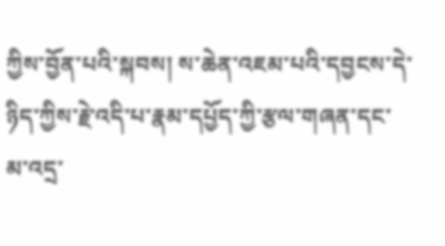ཀྱིས་བྱོན་པའི་སྐབས། ས་ཆེན་འཇམ་པའི་དབྱངས་དེ་ཉིད་ཀྱིས་རྗེ་འདི་པ་རྣམ་དཔྱོད་ཀྱི་རྩལ་གཞན་དང་མ་འདྲ་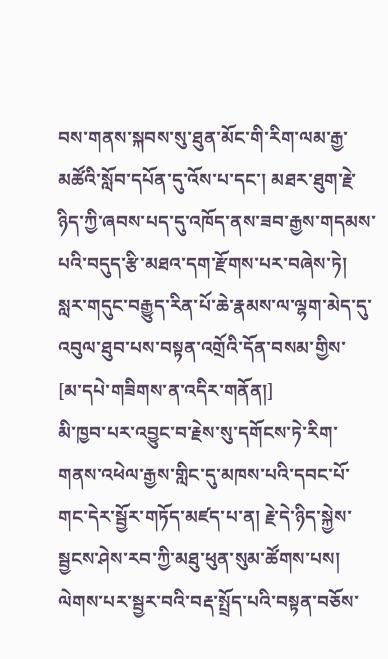བས་གནས་སྐབས་སུ་ཐུན་མོང་གི་རིག་ལམ་རྒྱ་མཚོའི་སློབ་དཔོན་དུ་འོས་པ་དང་། མཐར་ཐུག་རྗེ་ཉིད་ཀྱི་ཞབས་པད་དུ་འཁོད་ནས་ཟབ་རྒྱས་གདམས་པའི་བདུད་རྩི་མཐའ་དག་རྫོགས་པར་བཞེས་ཏེ། སླར་གདུང་བརྒྱུད་རིན་པོ་ཆེ་རྣམས་ལ་ལྷག་མེད་དུ་འབུལ་ཐུབ་པས་བསྟན་འགྲོའི་དོན་བསམ་གྱིས་
[མ་དཔེ་གཟིགས་ན་འདིར་གནོན།]
མི་ཁྱབ་པར་འབྱུང་བ་རྗེས་སུ་དགོངས་ཏེ་རིག་གནས་འཕེལ་རྒྱས་གླིང་དུ་མཁས་པའི་དབང་པོ་གང་དེར་སྦྱོར་གཏོད་མཛད་པ་ན། རྗེ་དེ་ཉིད་སྐྱེས་སྦྱངས་ཤེས་རབ་ཀྱི་མཐུ་ཕུན་སུམ་ཚོགས་པས། ལེགས་པར་སྦྱར་བའི་བརྡ་སྤྲོད་པའི་བསྟན་བཅོས་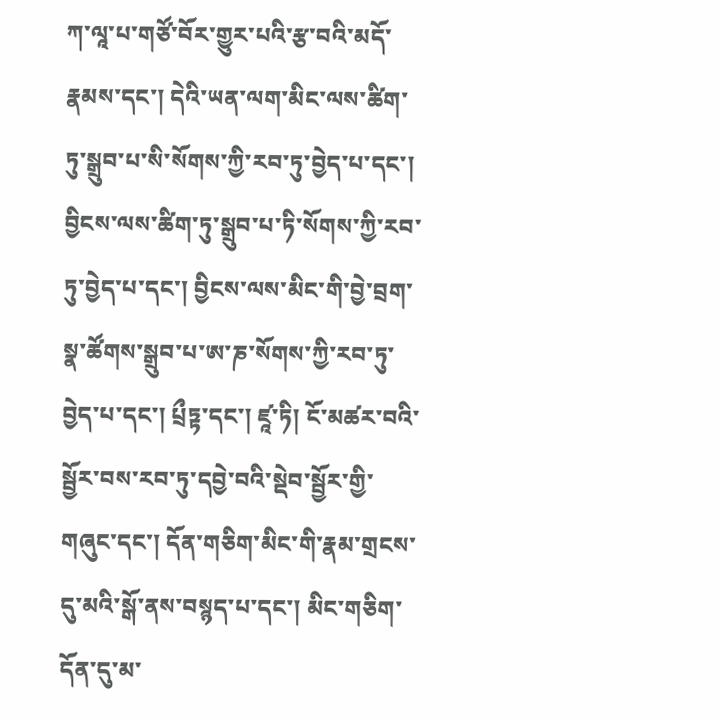ཀ་ལཱ་པ་གཙོ་བོར་གྱུར་པའི་རྩ་བའི་མདོ་རྣམས་དང་། དེའི་ཡན་ལག་མིང་ལས་ཚིག་ཏུ་སྒྲུབ་པ་སི་སོགས་ཀྱི་རབ་ཏུ་བྱེད་པ་དང་། བྱིངས་ལས་ཚིག་ཏུ་སྒྲུབ་པ་ཏི་སོགས་ཀྱི་རབ་ཏུ་བྱེད་པ་དང་། བྱིངས་ལས་མིང་གི་བྱེ་བྲག་སྣ་ཚོགས་སྒྲུབ་པ་ཨ་ཎ་སོགས་ཀྱི་རབ་ཏུ་བྱེད་པ་དང་། པྲྀཏྟ་དང་། ཛཱ་ཏི། ངོ་མཚར་བའི་སྦྱོར་བས་རབ་ཏུ་དབྱེ་བའི་སྡེབ་སྦྱོར་གྱི་གཞུང་དང་། དོན་གཅིག་མིང་གི་རྣམ་གྲངས་དུ་མའི་སྒོ་ནས་བསྙད་པ་དང་། མིང་གཅིག་དོན་དུ་མ་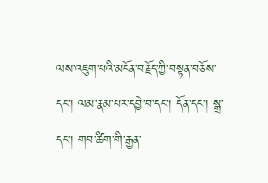ལས་འཇུག་པའི་མངོན་བརྗོད་ཀྱི་བསྟན་བཅོས་དང་། ལམ་རྣམ་པར་དབྱེ་བ་དང་། དོན་དང་། སྒྲ་དང་། གབ་ཚིག་གི་རྒྱན་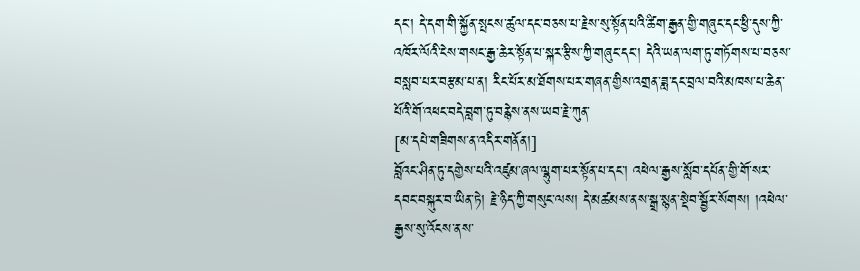དང་། དེ་དག་གི་སྐྱོན་སྤངས་ཚུལ་དང་བཅས་པ་རྗེས་སུ་སྟོན་པའི་ཚིག་རྒྱན་གྱི་གཞུང་དང་ཕྱི་དུས་ཀྱི་འཁོར་ལོའི་ངེས་གསང་རྒྱ་ཆེར་སྟོན་པ་སྐར་རྩིས་ཀྱི་གཞུང་དང་། དེའི་ཡན་ལག་ཏུ་གཏོགས་པ་བཅས་བསླབ་པར་བརྩམ་པ་ན། རིང་པོར་མ་ཐོགས་པར་གཞན་གྱིས་འགྲན་ཟླ་དང་བྲལ་བའི་མཁས་པ་ཆེན་པོའི་གོ་འཕང་བདེ་བླག་ཏུ་བརྙེས་ནས་ཡབ་རྗེ་ཀུན་
[མ་དཔེ་གཟིགས་ན་འདིར་གནོན།]
བློའང་ཤིན་ཏུ་དགྱེས་པའི་འཛུམ་ཞལ་ལྷུག་པར་སྟོན་པ་དང་། འཕེལ་རྒྱས་སློབ་དཔོན་གྱི་གོ་སར་དབང་བསྐུར་བ་ཡིན་ཏེ། རྗེ་ཉིད་ཀྱི་གསུང་ལས། དེ་མཚམས་ནས་སྒྲ་སྙན་སྡེབ་སྦྱོར་སོགས། །འཕེལ་རྒྱས་སུ་འོངས་ནས་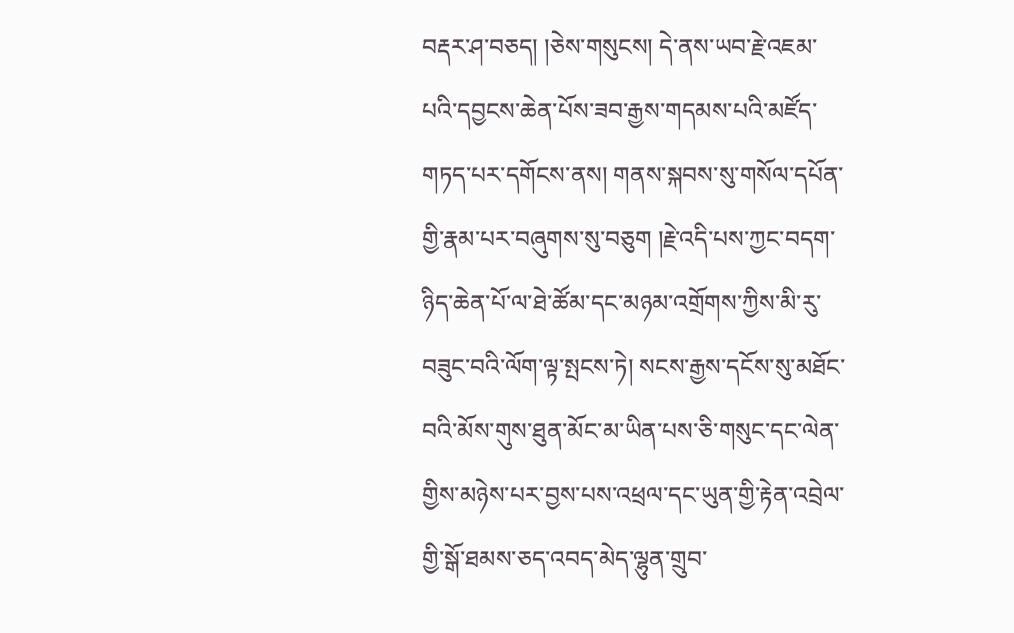བརྡར་ཤ་བཅད། །ཅེས་གསུངས། དེ་ནས་ཡབ་རྗེ་འཇམ་པའི་དབྱངས་ཆེན་པོས་ཟབ་རྒྱས་གདམས་པའི་མཛོད་གཏད་པར་དགོངས་ནས། གནས་སྐབས་སུ་གསོལ་དཔོན་གྱི་རྣམ་པར་བཞུགས་སུ་བཅུག །རྗེ་འདི་པས་ཀྱང་བདག་ཉིད་ཆེན་པོ་ལ་ཐེ་ཚོམ་དང་མཉམ་འགྲོགས་ཀྱིས་མི་རུ་བཟུང་བའི་ལོག་ལྟ་སྤངས་ཏེ། སངས་རྒྱས་དངོས་སུ་མཐོང་བའི་མོས་གུས་ཐུན་མོང་མ་ཡིན་པས་ཅི་གསུང་དང་ལེན་གྱིས་མཉེས་པར་བྱས་པས་འཕྲལ་དང་ཡུན་གྱི་རྟེན་འབྲེལ་གྱི་སྒོ་ཐམས་ཅད་འབད་མེད་ལྷུན་གྲུབ་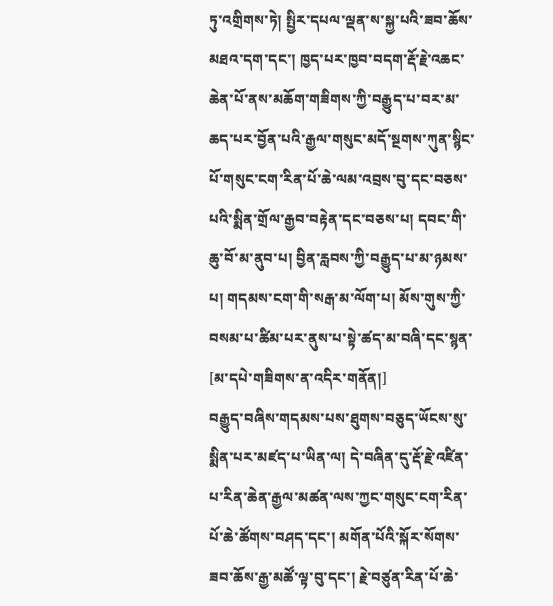ཏུ་འགྲིགས་ཏེ། སྤྱིར་དཔལ་ལྡན་ས་སྐྱ་པའི་ཟབ་ཆོས་མཐའ་དག་དང་། ཁྱད་པར་ཁྱབ་བདག་རྡོ་རྗེ་འཆང་ཆེན་པོ་ནས་མཆོག་གཟིགས་ཀྱི་བརྒྱུད་པ་བར་མ་ཆད་པར་བྱོན་པའི་རྒྱལ་གསུང་མདོ་སྔགས་ཀུན་སྙིང་པོ་གསུང་ངག་རིན་པོ་ཆེ་ལམ་འབྲས་བུ་དང་བཅས་པའི་སྨིན་གྲོལ་རྒྱབ་བརྟེན་དང་བཅས་པ། དབང་གི་ཆུ་བོ་མ་ནུབ་པ། བྱིན་རླབས་ཀྱི་བརྒྱུད་པ་མ་ཉམས་པ། གདམས་ངག་གི་སརྒ་མ་ལོག་པ། མོས་གུས་ཀྱི་བསམ་པ་ཚིམ་པར་ནུས་པ་སྟེ་ཚད་མ་བཞི་དང་སྙན་
[མ་དཔེ་གཟིགས་ན་འདིར་གནོན།]
བརྒྱུད་བཞིས་གདམས་པས་ཐུགས་བཅུད་ཡོངས་སུ་སྨིན་པར་མཛད་པ་ཡིན་ལ། དེ་བཞིན་དུ་རྡོ་རྗེ་འཛིན་པ་རིན་ཆེན་རྒྱལ་མཚན་ལས་ཀྱང་གསུང་ངག་རིན་པོ་ཆེ་ཚོགས་བཤད་དང་། མགོན་པོའི་སྐོར་སོགས་ཟབ་ཆོས་རྒྱ་མཚོ་ལྟ་བུ་དང་། རྗེ་བཙུན་རིན་པོ་ཆེ་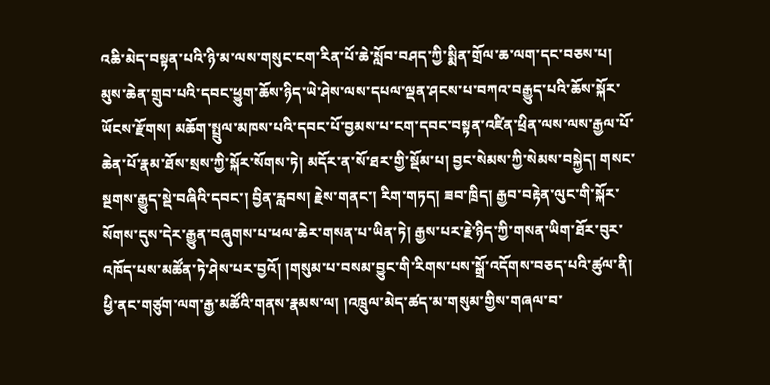འཆི་མེད་བསྟན་པའི་ཉི་མ་ལས་གསུང་ངག་རིན་པོ་ཆེ་སློབ་བཤད་ཀྱི་སྨིན་གྲོལ་ཆ་ལག་དང་བཅས་པ། མུས་ཆེན་གྲུབ་པའི་དབང་ཕྱུག་ཆོས་ཉིད་ཡེ་ཤེས་ལས་དཔལ་ལྡན་ཤངས་པ་བཀའ་བརྒྱུད་པའི་ཆོས་སྐོར་ཡོངས་རྫོགས། མཆོག་སྤྲུལ་མཁས་པའི་དབང་པོ་བྱམས་པ་ངག་དབང་བསྟན་འཛིན་ཕྲིན་ལས་ལས་རྒྱལ་པོ་ཆེན་པོ་རྣམ་ཐོས་སྲས་ཀྱི་སྐོར་སོགས་ཏེ། མདོར་ན་སོ་ཐར་གྱི་སྡོམ་པ། བྱང་སེམས་ཀྱི་སེམས་བསྐྱེད། གསང་སྔགས་རྒྱུད་སྡེ་བཞིའི་དབང་། བྱིན་རླབས། རྗེས་གནང་། རིག་གཏད། ཟབ་ཁྲིད། རྒྱབ་བརྟེན་ལུང་གི་སྐོར་སོགས་དུས་དེར་རྒྱུན་བཞུགས་པ་ཕལ་ཆེར་གསན་པ་ཡིན་ཏེ། རྒྱས་པར་རྗེ་ཉིད་ཀྱི་གསན་ཡིག་ཐོར་བུར་འཁོད་པས་མཚོན་ཏེ་ཤེས་པར་བྱའོ། །གསུམ་པ་བསམ་བྱུང་གི་རིགས་པས་སྒྲོ་འདོགས་བཅད་པའི་ཚུལ་ནི། ཕྱི་ནང་གཙུག་ལག་རྒྱ་མཚོའི་གནས་རྣམས་ལ། །འཁྲུལ་མེད་ཚད་མ་གསུམ་གྱིས་གཞལ་བ་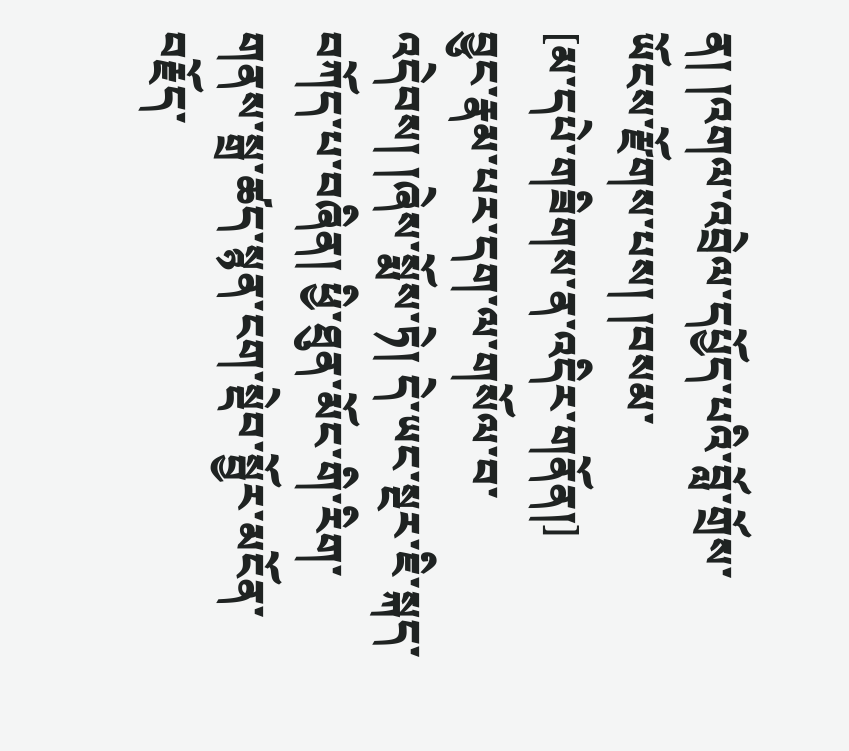ན། །འགལ་འབྲེལ་དཔྱོད་པའི་བློ་གྲོས་ཡོངས་རྫོགས་པས། །བསམ་
[མ་དཔེ་གཟིགས་ན་འདིར་གནོན།]
བྱུང་རྣམ་པར་དག་ལ་གསོལ་བ་འདེབས། །ཞེས་སྨོས་ཏེ། དེ་ཡང་སྔར་ཇི་སྐད་བཀོད་པ་བཞིན། ཕྱི་ཐུན་མོང་གི་རིག་གནས་སྒྲ་ཚད་སྙན་ངག་སྡེབ་སྦྱོར་མངོན་བརྗོད་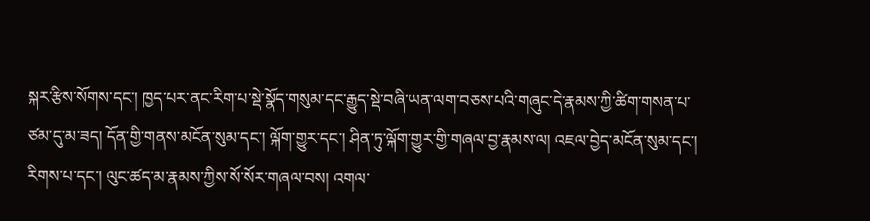སྐར་རྩིས་སོགས་དང་། ཁྱད་པར་ནང་རིག་པ་སྡེ་སྣོད་གསུམ་དང་རྒྱུད་སྡེ་བཞི་ཡན་ལག་བཅས་པའི་གཞུང་དེ་རྣམས་ཀྱི་ཚིག་གསན་པ་ཙམ་དུ་མ་ཟད། དོན་གྱི་གནས་མངོན་སུམ་དང་། ལྐོག་གྱུར་དང་། ཤིན་ཏུ་ལྐོག་གྱུར་གྱི་གཞལ་བྱ་རྣམས་ལ། འཇལ་བྱེད་མངོན་སུམ་དང་། རིགས་པ་དང་། ལུང་ཚད་མ་རྣམས་ཀྱིས་སོ་སོར་གཞལ་བས། འགལ་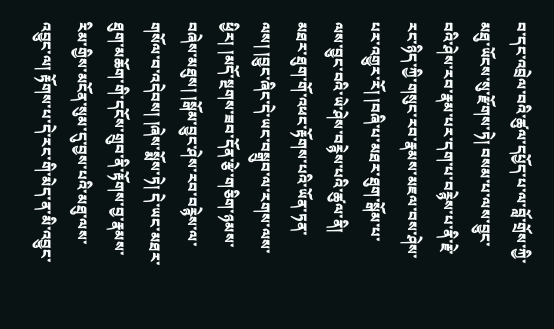བ་དང་འབྲེལ་བའི་ཚུལ་དཔྱོད་པ་ལ་བློ་གྲོས་ཀྱི་མཐུ་ཡོངས་སུ་རྫོགས་ཏེ། བསམ་པ་ལས་བྱུང་བའི་ཤེས་རབ་རྣམ་པར་དག་པ་བརྙེས་པ་ནི་རྗེ་རང་ཉིད་ཀྱི་གསུང་རབ་རྣམས་མཇལ་བས་ཤེས་པར་འགྱུར་རོ། །བཞི་པ་མཐར་ཐུག་སྒོམ་པ་ལས་བྱུང་བའི་ཡེ་ཤེས་བརྙེས་པའི་ཚུལ་ནི། མཐར་ཐུག་གོ་འཕང་རྟོགས་པའི་ཡོན་ཏན་ལས། །བྱུང་ཞིང་དེ་ཡང་བསྒྲུབ་ལ་རགས་ལས་ཕྱིར། །མདོ་སྔགས་ཟབ་དོན་རྩེ་གཅིག་ཉམས་བཞེས་མཐུས། །སྒོམ་བྱུང་ཤེས་རབ་བརྙེས་ལ་གསོལ་བ་འདེབས། །ཞེས་སྨོས་ཏེ། དེ་ཡང་མཐར་ཐུག་མཆོག་གི་དངོས་གྲུབ་ནི་རྟོགས་བྱ་རྣམས་རིམ་གྱིས་མངོན་སུམ་དུ་བྱས་པའི་མཐུ་ལས་འབྱུང་ལ། རྟོགས་པ་དེ་རང་གི་མེད་ན་མི་འབྱུང་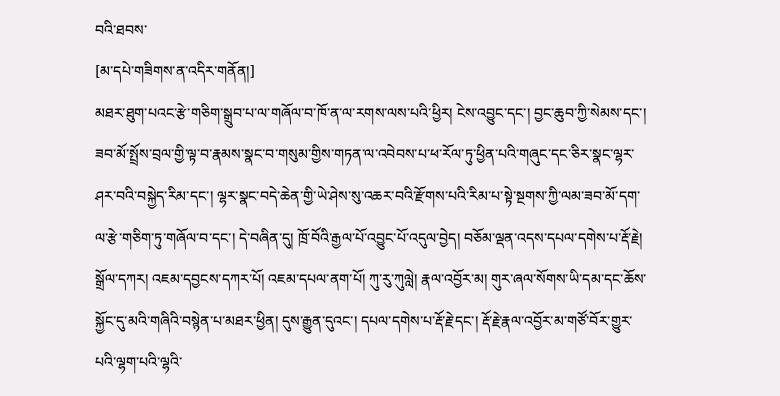བའི་ཐབས་
[མ་དཔེ་གཟིགས་ན་འདིར་གནོན།]
མཐར་ཐུག་པའང་རྩེ་གཅིག་སྒྲུབ་པ་ལ་གཞོལ་བ་ཁོ་ན་ལ་རགས་ལས་པའི་ཕྱིར། ངེས་འབྱུང་དང་། བྱང་ཆུབ་ཀྱི་སེམས་དང་། ཟབ་མོ་སྤྲོས་བྲལ་གྱི་ལྟ་བ་རྣམས་སྣང་བ་གསུམ་གྱིས་གཏན་ལ་འབེབས་པ་ཕ་རོལ་ཏུ་ཕྱིན་པའི་གཞུང་དང་ཅིར་སྣང་ལྷར་ཤར་བའི་བསྐྱེད་རིམ་དང་། ལྷར་སྣང་བདེ་ཆེན་གྱི་ཡེ་ཤེས་སུ་འཆར་བའི་རྫོགས་པའི་རིམ་པ་སྟེ་སྔགས་ཀྱི་ལམ་ཟབ་མོ་དག་ལ་རྩེ་གཅིག་ཏུ་གཞོལ་བ་དང་། དེ་བཞིན་དུ། ཁྲོ་བོའི་རྒྱལ་པོ་འབྱུང་པོ་འདུལ་བྱེད། བཅོམ་ལྡན་འདས་དཔལ་དགེས་པ་རྡོ་རྗེ། སྒྲོལ་དཀར། འཇམ་དབྱངས་དཀར་པོ། འཇམ་དཔལ་ནག་པོ། ཀུ་རུ་ཀུལླེ། རྣལ་འབྱོར་མ། གུར་ཞལ་སོགས་ཡི་དམ་དང་ཆོས་སྐྱོང་དུ་མའི་གཞིའི་བསྙེན་པ་མཐར་ཕྱིན། དུས་རྒྱུན་དུའང་། དཔལ་དགེས་པ་རྡོ་རྗེ་དང་། རྡོ་རྗེ་རྣལ་འབྱོར་མ་གཙོ་བོར་གྱུར་པའི་ལྷག་པའི་ལྷའི་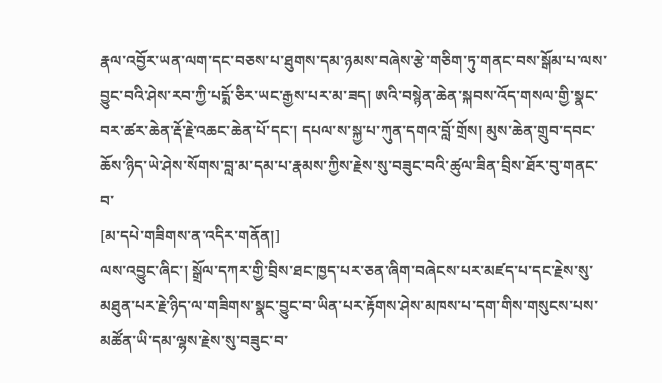རྣལ་འབྱོར་ཡན་ལག་དང་བཅས་པ་ཐུགས་དམ་ཉམས་བཞེས་རྩེ་གཅིག་ཏུ་གནང་བས་སྒོམ་པ་ལས་བྱུང་བའི་ཤེས་རབ་ཀྱི་པདྨོ་ཅིར་ཡང་རྒྱས་པར་མ་ཟད། ཨའི་བསྙེན་ཆེན་སྐབས་འོད་གསལ་གྱི་སྣང་བར་ཚར་ཆེན་རྡོ་རྗེ་འཆང་ཆེན་པོ་དང་། དཔལ་ས་སྐྱ་པ་ཀུན་དགའ་བློ་གྲོས། མུས་ཆེན་གྲུབ་དབང་ཆོས་ཉིད་ཡེ་ཤེས་སོགས་བླ་མ་དམ་པ་རྣམས་ཀྱིས་རྗེས་སུ་བཟུང་བའི་ཚུལ་ཟིན་བྲིས་ཐོར་བུ་གནང་བ་
[མ་དཔེ་གཟིགས་ན་འདིར་གནོན།]
ལས་འབྱུང་ཞིང་། སྒྲོལ་དཀར་གྱི་བྲིས་ཐང་ཁྱད་པར་ཅན་ཞིག་བཞེངས་པར་མཛད་པ་དང་རྗེས་སུ་མཐུན་པར་རྗེ་ཉིད་ལ་གཟིགས་སྣང་བྱུང་བ་ཡིན་པར་རྟོགས་ཤེས་མཁས་པ་དག་གིས་གསུངས་པས་མཚོན་ཡི་དམ་ལྷས་རྗེས་སུ་བཟུང་བ་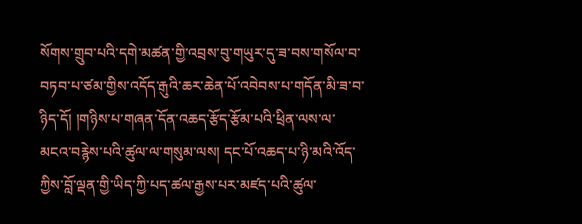སོགས་གྲུབ་པའི་དགེ་མཚན་གྱི་འབྲས་བུ་གཡུར་དུ་ཟ་བས་གསོལ་བ་བཏབ་པ་ཙམ་གྱིས་འདོད་རྒུའི་ཆར་ཆེན་པོ་འབེབས་པ་གདོན་མི་ཟ་བ་ཉིད་དོ། །གཉིས་པ་གཞན་དོན་འཆད་རྩོད་རྩོམ་པའི་ཕྲིན་ལས་ལ་མངའ་བརྙེས་པའི་ཚུལ་ལ་གསུམ་ལས། དང་པོ་འཆད་པ་ཉི་མའི་འོད་ཀྱིས་བློ་ལྡན་གྱི་ཡིད་ཀྱི་པད་ཚལ་རྒྱས་པར་མཛད་པའི་ཚུལ་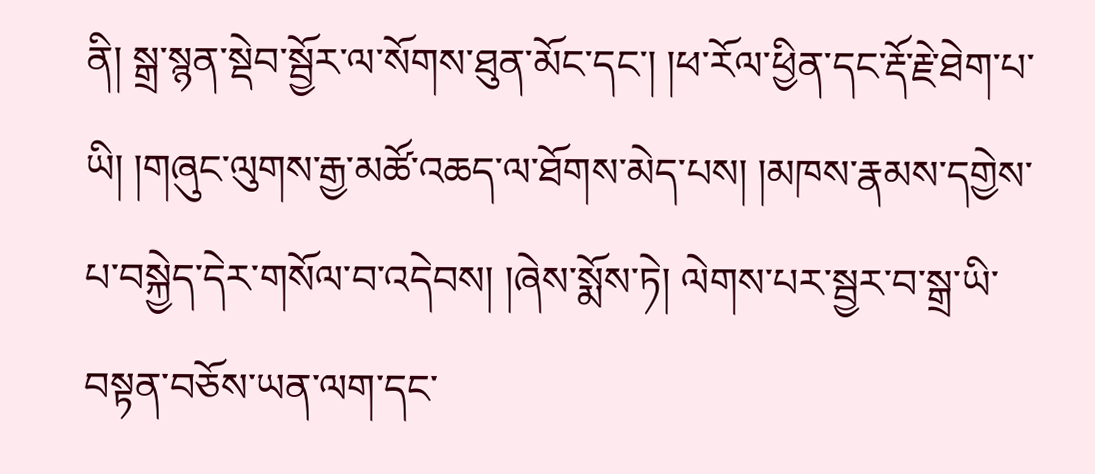ནི། སྒྲ་སྙན་སྡེབ་སྦྱོར་ལ་སོགས་ཐུན་མོང་དང་། །ཕ་རོལ་ཕྱིན་དང་རྡོ་རྗེ་ཐེག་པ་ཡི། །གཞུང་ལུགས་རྒྱ་མཚོ་འཆད་ལ་ཐོགས་མེད་པས། །མཁས་རྣམས་དགྱེས་པ་བསྐྱེད་དེར་གསོལ་བ་འདེབས། །ཞེས་སྨོས་ཏེ། ལེགས་པར་སྦྱར་བ་སྒྲ་ཡི་བསྟན་བཅོས་ཡན་ལག་དང་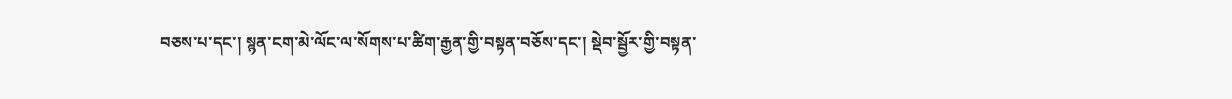བཅས་པ་དང་། སྙན་ངག་མེ་ལོང་ལ་སོགས་པ་ཚིག་རྒྱན་གྱི་བསྟན་བཅོས་དང་། སྡེབ་སྦྱོར་གྱི་བསྟན་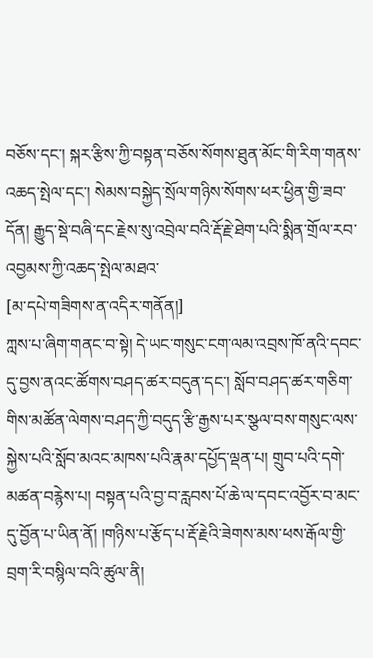བཅོས་དང་། སྐར་རྩིས་ཀྱི་བསྟན་བཅོས་སོགས་ཐུན་མོང་གི་རིག་གནས་འཆད་སྤེལ་དང་། སེམས་བསྐྱེད་སྲོལ་གཉིས་སོགས་ཕར་ཕྱིན་གྱི་ཟབ་དོན། རྒྱུད་སྡེ་བཞི་དང་རྗེས་སུ་འབྲེལ་བའི་རྡོ་རྗེ་ཐེག་པའི་སྨིན་གྲོལ་རབ་འབྱམས་ཀྱི་འཆད་སྤེལ་མཐའ་
[མ་དཔེ་གཟིགས་ན་འདིར་གནོན།]
ཀླས་པ་ཞིག་གནང་བ་སྟེ། དེ་ཡང་གསུང་ངག་ལམ་འབྲས་ཁོ་ནའི་དབང་དུ་བྱས་ནའང་ཚོགས་བཤད་ཚར་བདུན་དང་། སློབ་བཤད་ཚར་གཅིག་གིས་མཚོན་ལེགས་བཤད་ཀྱི་བདུད་རྩི་རྒྱས་པར་སྩལ་བས་གསུང་ལས་སྐྱེས་པའི་སློབ་མའང་མཁས་པའི་རྣམ་དཔྱོད་ལྡན་པ། གྲུབ་པའི་དགེ་མཚན་བརྙེས་པ། བསྟན་པའི་བྱ་བ་རླབས་པོ་ཆེ་ལ་དབང་འབྱོར་བ་མང་དུ་བྱོན་པ་ཡིན་ནོ། །གཉིས་པ་རྩོད་པ་རྡོ་རྗེའི་ཟེགས་མས་ཕས་རྒོལ་གྱི་བྲག་རི་བསྙིལ་བའི་ཚུལ་ནི།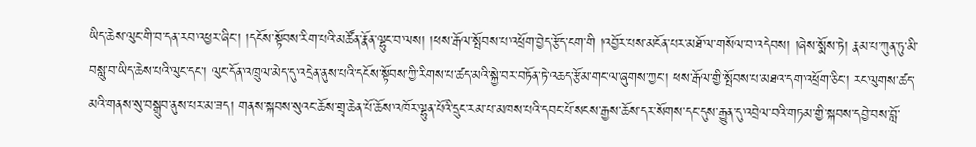ཡིད་ཆེས་ལུང་གི་བ་དན་རབ་འཕྱར་ཞིང་། །དངོས་སྟོབས་རིག་པའི་མཚོན་རྣོན་ལྷུང་བ་ལས། །ཕས་རྒོལ་སྤོབས་པ་འཕྲོག་བྱེད་རྩོད་ངག་གི །འབྱོར་པས་མངོན་པར་མཐོ་ལ་གསོལ་བ་འདེབས། །ཞེས་སྨོས་ཏེ། རྣམ་པ་ཀུན་ཏུ་མི་བསླུ་བ་ཡིད་ཆེས་པའི་ལུང་དང་། ལུང་དོན་འཁྲུལ་མེད་དུ་འདྲེན་ནུས་པའི་དངོས་སྟོབས་ཀྱི་རིགས་པ་ཚད་མའི་སྐྱེ་བར་བཏོན་ཏེ་འཆད་རྩོམ་གང་ལ་ཞུགས་ཀྱང་། ཕས་རྒོལ་གྱི་སྤོབས་པ་མཐའ་དག་འཕྲོག་ཅིང་། རང་ལུགས་ཚད་མའི་གནས་སུ་བསྒྲུབ་ནུས་པར་མ་ཟད། གནས་སྐབས་སུའང་ཆོས་གྲྭ་ཆེན་པོ་ཆོས་འཁོར་ལྷུན་པོའི་དྲུང་རམ་པ་མཁས་པའི་དབང་པོ་སངས་རྒྱས་ཆོས་དར་སོགས་དང་དུས་རྒྱུན་དུ་འབྲེལ་བའི་གཏམ་གྱི་སྐབས་དབྱེ་བས་བློ་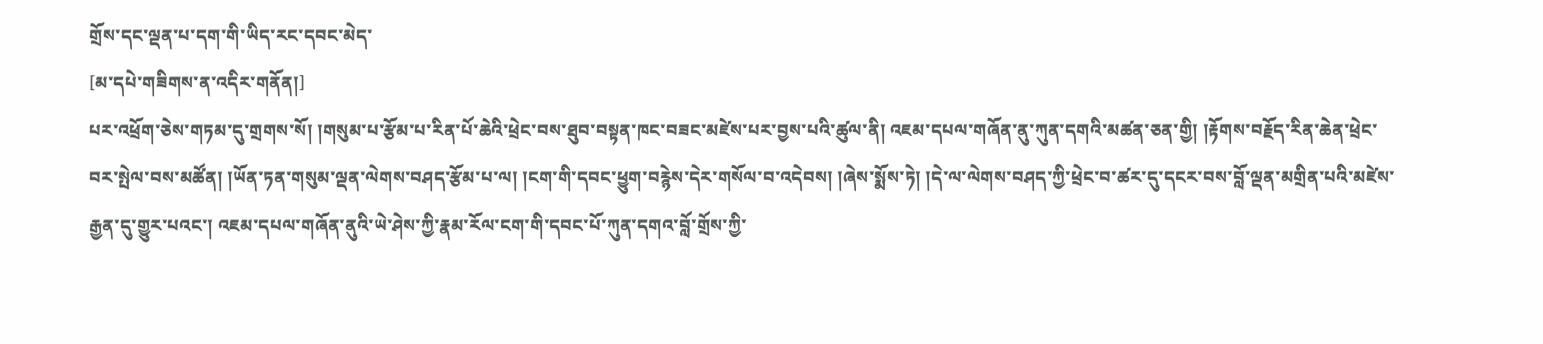གྲོས་དང་ལྡན་པ་དག་གི་ཡིད་རང་དབང་མེད་
[མ་དཔེ་གཟིགས་ན་འདིར་གནོན།]
པར་འཕྲོག་ཅེས་གཏམ་དུ་གྲགས་སོ། །གསུམ་པ་རྩོམ་པ་རིན་པོ་ཆེའི་ཕྲེང་བས་ཐུབ་བསྟན་ཁང་བཟང་མཛེས་པར་བྱས་པའི་ཚུལ་ནི། འཇམ་དཔལ་གཞོན་ནུ་ཀུན་དགའི་མཚན་ཅན་གྱི། །རྟོགས་བརྗོད་རིན་ཆེན་ཕྲེང་བར་སྤེལ་བས་མཚོན། །ཡོན་ཏན་གསུམ་ལྡན་ལེགས་བཤད་རྩོམ་པ་ལ། །ངག་གི་དབང་ཕྱུག་བརྙེས་དེར་གསོལ་བ་འདེབས། །ཞེས་སྨོས་ཏེ། །དེ་ལ་ལེགས་བཤད་ཀྱི་ཕྲེང་བ་ཚར་དུ་དངར་བས་བློ་ལྡན་མགྲིན་པའི་མཛེས་རྒྱན་དུ་གྱུར་པའང་། འཇམ་དཔལ་གཞོན་ནུའི་ཡེ་ཤེས་ཀྱི་རྣམ་རོལ་ངག་གི་དབང་པོ་ཀུན་དགའ་བློ་གྲོས་ཀྱི་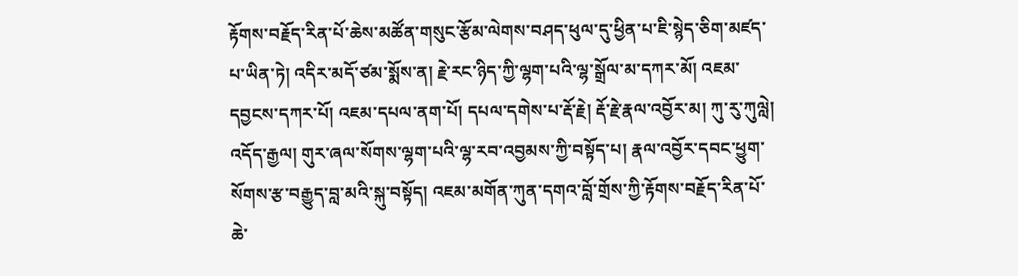རྟོགས་བརྗོད་རིན་པོ་ཆེས་མཚོན་གསུང་རྩོམ་ལེགས་བཤད་ཕུལ་དུ་ཕྱིན་པ་ཇི་སྙེད་ཅིག་མཛད་པ་ཡིན་ཏེ། འདིར་མདོ་ཙམ་སྨོས་ན། རྗེ་རང་ཉིད་ཀྱི་ལྷག་པའི་ལྷ་སྒྲོལ་མ་དཀར་མོ། འཇམ་དབྱངས་དཀར་པོ། འཇམ་དཔལ་ནག་པོ། དཔལ་དགེས་པ་རྡོ་རྗེ། རྡོ་རྗེ་རྣལ་འབྱོར་མ། ཀུ་རུ་ཀུལླེ། འདོད་རྒྱལ། གུར་ཞལ་སོགས་ལྷག་པའི་ལྷ་རབ་འབྱམས་ཀྱི་བསྟོད་པ། རྣལ་འབྱོར་དབང་ཕྱུག་སོགས་རྩ་བརྒྱུད་བླ་མའི་སྐུ་བསྟོད། འཇམ་མགོན་ཀུན་དགའ་བློ་གྲོས་ཀྱི་རྟོགས་བརྗོད་རིན་པོ་ཆེ་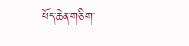པོད་ཆེན་གཅིག་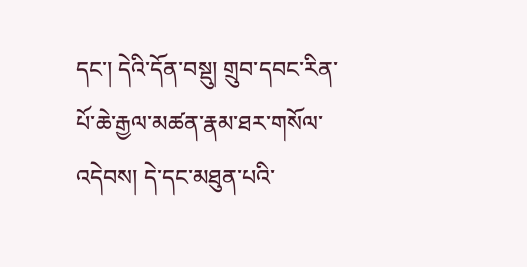དང་། དེའི་དོན་བསྡུ། གྲུབ་དབང་རིན་པོ་ཆེ་རྒྱལ་མཚན་རྣམ་ཐར་གསོལ་འདེབས། དེ་དང་མཐུན་པའི་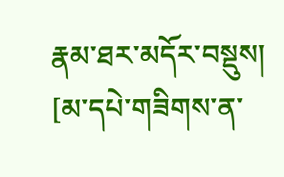རྣམ་ཐར་མདོར་བསྡུས།
[མ་དཔེ་གཟིགས་ན་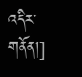འདིར་གནོན།]